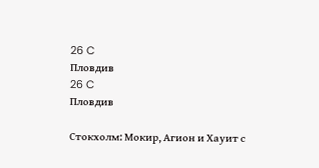26 C
Пловдив
26 C
Пловдив

Стокхолм: Мокир, Агион и Хауит с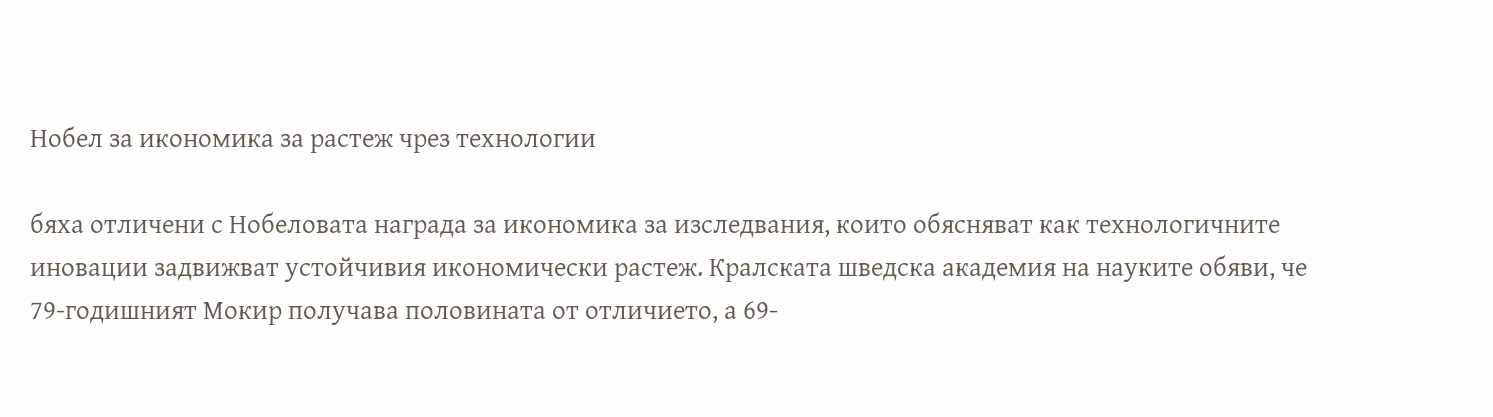Нобел за икономика за растеж чрез технологии

бяха отличени с Нобеловата награда за икономика за изследвания, които обясняват как технологичните иновации задвижват устойчивия икономически растеж. Кралската шведска академия на науките обяви, че 79-годишният Мокир получава половината от отличието, а 69-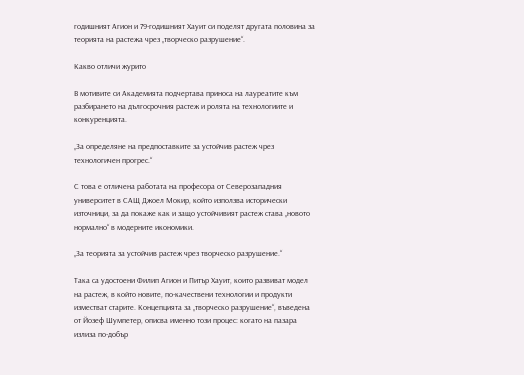годишният Агион и 79-годишният Хауит си поделят другата половина за теорията на растежа чрез „творческо разрушение“.

Какво отличи журито

В мотивите си Академията подчертава приноса на лауреатите към разбирането на дългосрочния растеж и ролята на технологиите и конкуренцията.

„За определяне на предпоставките за устойчив растеж чрез технологичен прогрес.“

С това е отличена работата на професора от Северозападния университет в САЩ Джоел Мокир, който използва исторически източници, за да покаже как и защо устойчивият растеж става „новото нормално“ в модерните икономики.

„За теорията за устойчив растеж чрез творческо разрушение.“

Така са удостоени Филип Агион и Питър Хауит, които развиват модел на растеж, в който новите, по-качествени технологии и продукти изместват старите. Концепцията за „творческо разрушение“, въведена от Йозеф Шумпетер, описва именно този процес: когато на пазара излиза по-добър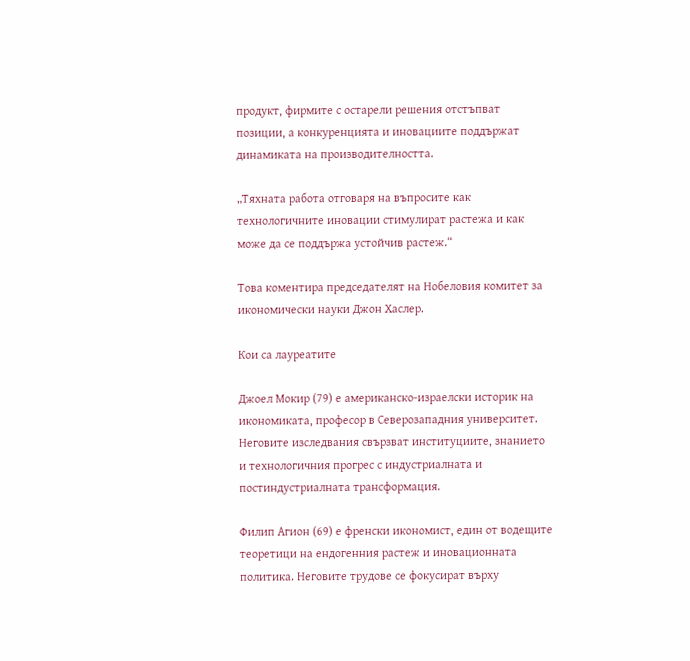продукт, фирмите с остарели решения отстъпват позиции, а конкуренцията и иновациите поддържат динамиката на производителността.

„Тяхната работа отговаря на въпросите как технологичните иновации стимулират растежа и как може да се поддържа устойчив растеж.“

Това коментира председателят на Нобеловия комитет за икономически науки Джон Хаслер.

Кои са лауреатите

Джоел Мокир (79) е американско-израелски историк на икономиката, професор в Северозападния университет. Неговите изследвания свързват институциите, знанието и технологичния прогрес с индустриалната и постиндустриалната трансформация.

Филип Агион (69) е френски икономист, един от водещите теоретици на ендогенния растеж и иновационната политика. Неговите трудове се фокусират върху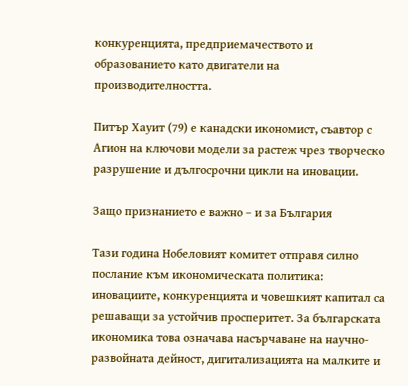конкуренцията, предприемачеството и образованието като двигатели на производителността.

Питър Хауит (79) е канадски икономист, съавтор с Агион на ключови модели за растеж чрез творческо разрушение и дългосрочни цикли на иновации.

Защо признанието е важно – и за България

Тази година Нобеловият комитет отправя силно послание към икономическата политика: иновациите, конкуренцията и човешкият капитал са решаващи за устойчив просперитет. За българската икономика това означава насърчаване на научно-развойната дейност, дигитализацията на малките и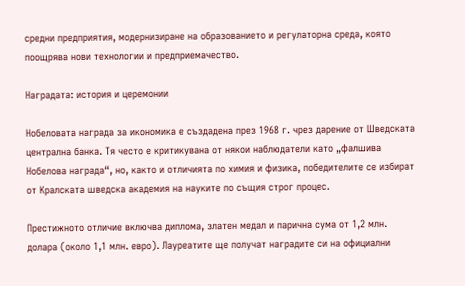средни предприятия, модернизиране на образованието и регулаторна среда, която поощрява нови технологии и предприемачество.

Наградата: история и церемонии

Нобеловата награда за икономика е създадена през 1968 г. чрез дарение от Шведската централна банка. Тя често е критикувана от някои наблюдатели като „фалшива Нобелова награда“, но, както и отличията по химия и физика, победителите се избират от Кралската шведска академия на науките по същия строг процес.

Престижното отличие включва диплома, златен медал и парична сума от 1,2 млн. долара (около 1,1 млн. евро). Лауреатите ще получат наградите си на официални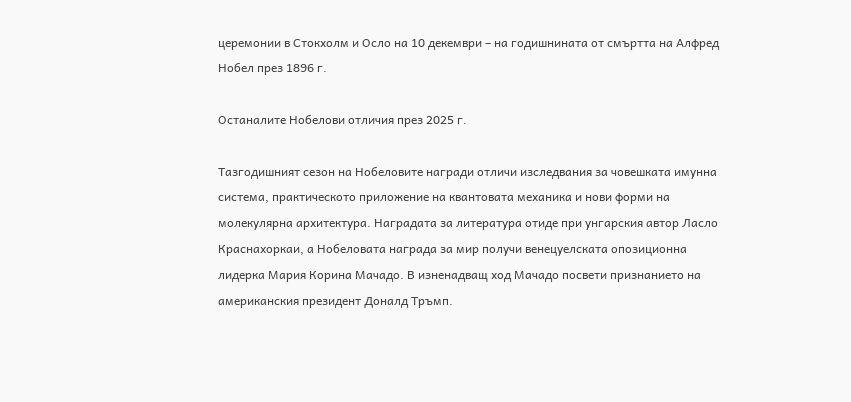церемонии в Стокхолм и Осло на 10 декември – на годишнината от смъртта на Алфред Нобел през 1896 г.

Останалите Нобелови отличия през 2025 г.

Тазгодишният сезон на Нобеловите награди отличи изследвания за човешката имунна система, практическото приложение на квантовата механика и нови форми на молекулярна архитектура. Наградата за литература отиде при унгарския автор Ласло Краснахоркаи, а Нобеловата награда за мир получи венецуелската опозиционна лидерка Мария Корина Мачадо. В изненадващ ход Мачадо посвети признанието на американския президент Доналд Тръмп.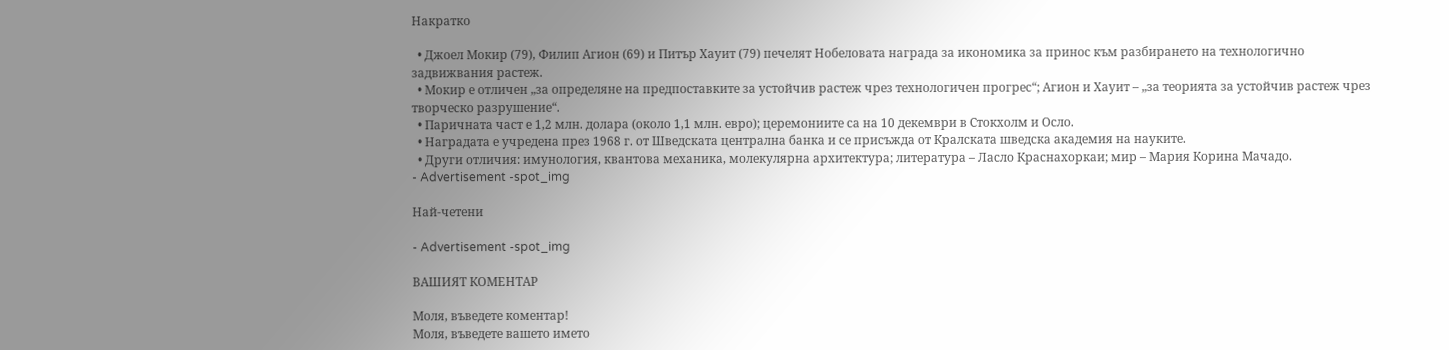Накратко

  • Джоел Мокир (79), Филип Агион (69) и Питър Хауит (79) печелят Нобеловата награда за икономика за принос към разбирането на технологично задвижвания растеж.
  • Мокир е отличен „за определяне на предпоставките за устойчив растеж чрез технологичен прогрес“; Агион и Хауит – „за теорията за устойчив растеж чрез творческо разрушение“.
  • Паричната част е 1,2 млн. долара (около 1,1 млн. евро); церемониите са на 10 декември в Стокхолм и Осло.
  • Наградата е учредена през 1968 г. от Шведската централна банка и се присъжда от Кралската шведска академия на науките.
  • Други отличия: имунология, квантова механика, молекулярна архитектура; литература – Ласло Краснахоркаи; мир – Мария Корина Мачадо.
- Advertisement -spot_img

Най-четени

- Advertisement -spot_img

ВАШИЯТ КОМЕНТАР

Моля, въведете коментар!
Моля, въведете вашето името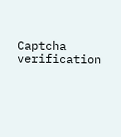Captcha verification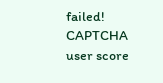failed!
CAPTCHA user score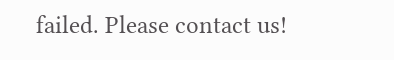failed. Please contact us!